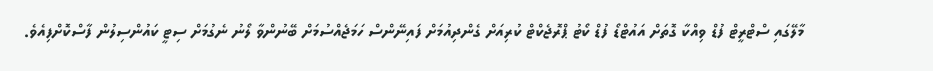މާލޭގައި ސްޓްރީޓް ފުޑް ވިއްކާ ގޮތަށް އައުޓްޑޯ ފުޑް ކޯޓު ޕްރޮޖެކްޓް ކުރިއަށް ގެންދިއުމަށް ފައިނޭންސް ހަމަޖެއްސުމަށް ބޭނުންވާ ލޯނު ނެގުމަށް ސިޓީ ކައުންސިލުން ފާސްކޮށްފިއެވެ.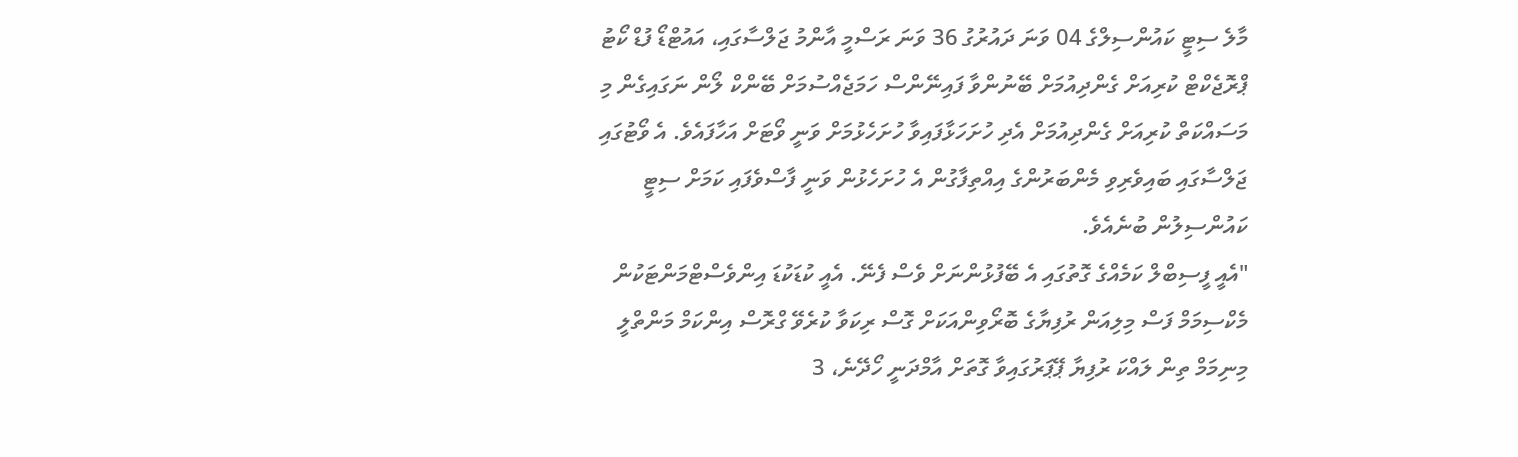މާލެ ސިޓީ ކައުންސިލްގެ 04 ވަނަ ދައުރުގު 36 ވަނަ ރަސްމީ އާންމު ޖަލްސާގައި، އައުޓްޑޯ ފުޑް ކޯޓު ޕްރޮޖެކްޓް ކުރިއަށް ގެންދިއުމަށް ބޭނުންވާ ފައިނޭންސް ހަމަޖެއްސުމަށް ބޭންކް ލޯން ނަގައިގެން މި މަސައްކަތް ކުރިއަށް ގެންދިއުމަށް އެދި ހުށަހަޅާފައިވާ ހުށަހެޅުމަށް ވަނީ ވޯޓަށް އަހާފައެވެ. އެ ވޯޓުގައި ޖަލްސާގައި ބައިވެރިވި މެންބަރުންގެ އިއްތިފާގުން އެ ހުށަހެޅުން ވަނީ ފާސްވެފައި ކަމަށް ސިޓީ ކައުންސިލުން ބުނެއެވެ.
"އެއީ ފީސިބްލް ކަމެއްގެ ގޮތުގައި އެ ބޭފުޅުންނަށް ވެސް ފެނޭ. އެއީ ކުޑަކުޑަ އިންވެސްޓްމަންޓަކުން މެކްސިމަމް ފަސް މިލިއަން ރުފިޔާގެ ބޮރޯވިންއަކަށް ގޮސް ރިކަވާ ކުރެވޭ ގްރޮސް އިންކަމް މަންތްލީ މިނިމަމް ތިން ލައްކަ ރުފިޔާ ޕޭޕަރުގައިވާ ގޮތަށް އާމްދަނީ ހޯދޭނެ، 3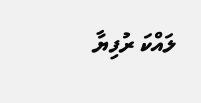ލައްކަ ރުފިޔާ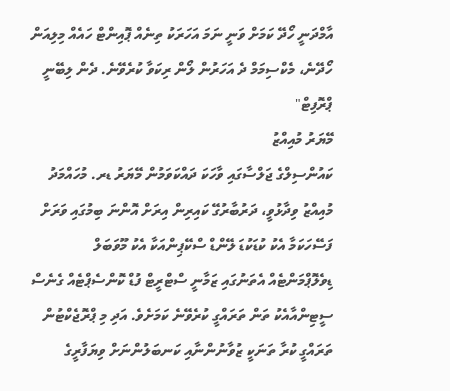އާމްދަނީ ހޯދޭ ކަމަށް ވަނީ ނަމަ އަހަރަކު ތިނެއް ޕޮއިންޓް ހައެއް މިލިއަން ހޯދޭނެ، މެކްސިމަމް ދެ އަހަރުން ލޯން ރިކަވާ ކުރެވޭނެ. ދެން ލިބޭނީ ޕްރޮފިޓް"
މޭޔަރު މުއިއްޒު
ކައުންސިލްގެ ޖަލްސާގައި ވާހަކަ ދައްކަވަމުން މޭޔަރު ޑރ. މުހައްމަދު މުއިއްޒު ވިދާޅުވީ، ދަރުބާރުގޭ ކައިރިން އިރަށް އޮންނަ ބިމުގައި ވަރަށް ފަސޭހަކަމާ އެކު ކުޑަކުޑަ ލޭންޑް ސްކޭޕިންއަކާ އެކު މޫވަބަލް ޑިވެލޮޕްމަންޓެއް އެތަނުގައި ޒަމާނީ ސްޓްރީޓް ފުޑް ކޮންސެޕްޓެއް ގެނެސް ސީޓިންއާއެކު ތަން ތަރައްގީ ކުރެވޭނެ ކަމަށެވެ. އަދި މި ޕްރޮޖެކްޓުން ތަރައްގީ ކުރާ ތަނަކީ ޒުވާނުންނާއި ކަނބަލުންނަށް ވިޔަފާރީގެ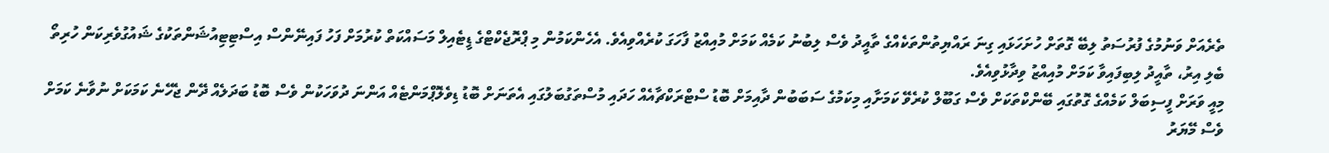ތެރެއަށް ވަނުމުގެ ފުރުސަތު ލިބޭ ގޮތަށް ހުށަހަޅައި ގިނަ ރައްޔިތުންތަކެއްގެ ތާއީދު ވެސް ލިބުނު ކަމެއް ކަމަށް މުއިއްޒު ފާހަގަ ކުރެއްވިއެވެ. އެހެންކަމުން މި ޕްރޮޖެކްޓްގެ ޑީޓެއިލް މަސައްކަތް ކުރުމަށް ފަހު ފައިނޭންސް އިސްޓިޓިއުޝަންތަކުގެ ޝައުގުވެރިކަން ހުރިތޯ ބެލި އިރު، ތާއީދު ލިބިފައިވާ ކަމަށް މުއިއްޒު ވިދާޅުވިއެވެ.
މިއީ ވަރަށް ފީސިބަލް ކަމެއްގެ ގޮތުގައި ބޭންކްތަކަށް ވެސް ގަބޫލް ކުރެވޭ ކަމަށާއި މިކަމުގެ ސަބަބުން ދާއިމަށް ބޮޑު ސްޓްރަކްޗާއެއް ހަދައި މުސްތަގުބަލުގައި އެތަނަށް ބޮޑު ޑިވެލޮޕްމަންޓެއް އަންނަ ދުވަހަކުން ވެސް ބޮޑު ބަދަލެއް ދޭން ޖެހޭނެ ކަމަކަށް ނުވާނެ ކަމަށް ވެސް މޭޔަރު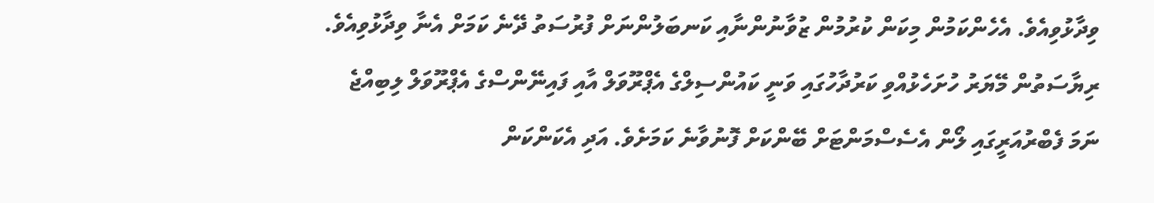ވިދާޅުވިއެވެ. އެހެންކަމުން މިކަން ކުރުމުން ޒުވާނުންނާއި ކަނބަލުންނަށް ފުރުސަތު ދޭނެ ކަމަށް އެނާ ވިދާޅުވިއެވެ.
ރިޔާސަތުން މޭޔަރު ހުށަހެޅުއްވި ކަރުދާހުގައި ވަނީ ކައުންސިލްގެ އެޕްރޫވަލް އާއި ފައިނޭންސްގެ އެޕްރޫވަލް ލިބިއްޖެ ނަމަ ފެބްރުއަރީގައި ލޯން އެސެސްމަންޓަށް ބޭންކަށް ފޮނުވާނެ ކަމަށެވެ. އަދި އެކަންކަން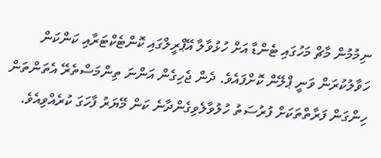ނިމުމުން މާޗް މަހުގައި ޓެންޑާ އަށް ހުޅުވާލާ އޭޕްރީލްގައި ކޮންޓެކްޓަރާއި ކަންކަން ހަވާލުކުރަން ވަނީ ޕްލޭން ކޮށްފައެވެ. ދެން ޖެހިގެން އަންނަ ތިންމަސްތެރޭ އެތަންތަން ހިންގަން ފަރާތްތަކަށް ފުރުސަތު ހުލުވާލެވިގެންދާނެ ކަން މޭޔަރު ފާހަގަ ކުރެއްވިއެވެ.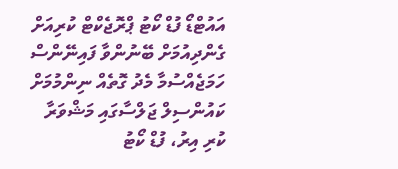އައުޓްޑޯ ފުޑް ކޯޓު ޕްރޮޖެކްޓް ކުރިއަށް ގެންދިއުމަށް ބޭނުންވާ ފައިނޭންސް ހަމަޖެއްސުމާ މެދު ގޮތެއް ނިންމުމަށް ކައުންސިލް ޖަލްސާގައި މަޝްވަރާ ކުރި އިރު، ފުޑް ކޯޓު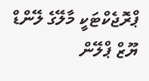ޕްރޮޖެކްޓަކީ މާލޭގެ ލޭންޑް ޔޫޒް ޕްލޭން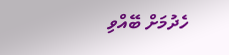ހެދުމަށް ބޭއްވި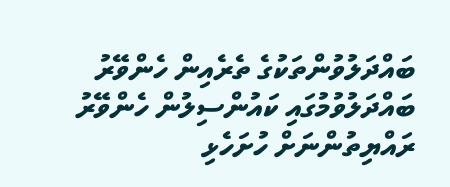ބައްދަލުވުންތަކުގެ ތެރެއިން ހެންވޭރު ބައްދަލުވުމުގައި ކައުންސިލުން ހެންވޭރު ރައްޔިތުންނަށް ހުށަހެޅި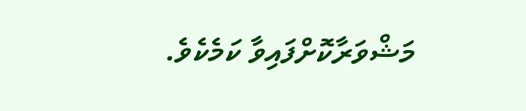މަޝްވަރާކޮށްފައިވާ ކަމެކެވެ.